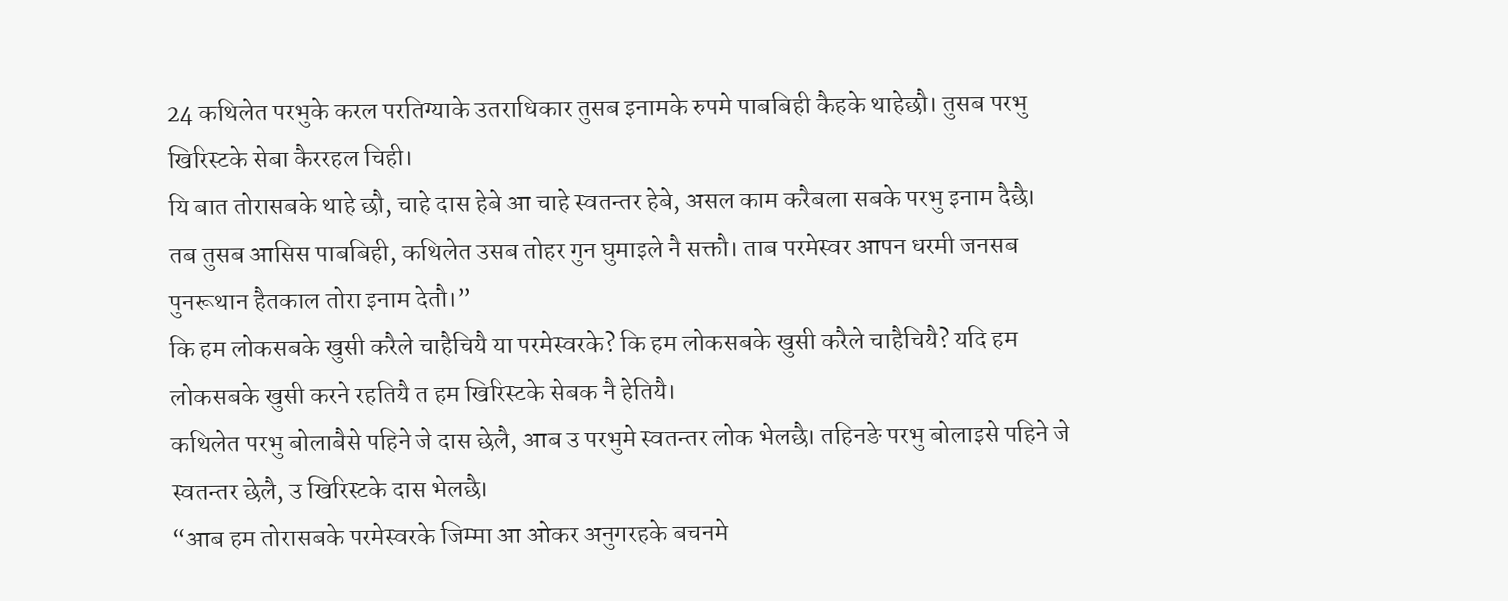24 कथिलेत परभुके करल परतिग्याके उतराधिकार तुसब इनामके रुपमे पाबबिही कैहके थाहेछौ। तुसब परभु खिरिस्टके सेबा कैररहल चिही।
यि बात तोरासबके थाहे छौ, चाहे दास हेबे आ चाहे स्वतन्तर हेबे, असल काम करैबला सबके परभु इनाम दैछै।
तब तुसब आसिस पाबबिही, कथिलेत उसब तोहर गुन घुमाइले नै सक्तौ। ताब परमेस्वर आपन धरमी जनसब पुनरूथान हैतकाल तोरा इनाम देतौ।”
कि हम लोकसबके खुसी करैले चाहैचियै या परमेस्वरके? कि हम लोकसबके खुसी करैले चाहैचियै? यदि हम लोकसबके खुसी करने रहतियै त हम खिरिस्टके सेबक नै हेतियै।
कथिलेत परभु बोलाबैसे पहिने जे दास छेलै, आब उ परभुमे स्वतन्तर लोक भेलछै। तहिनङे परभु बोलाइसे पहिने जे स्वतन्तर छेलै, उ खिरिस्टके दास भेलछै।
“आब हम तोरासबके परमेस्वरके जिम्मा आ ओकर अनुगरहके बचनमे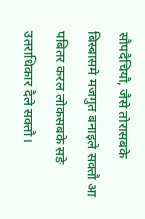सौपदैचियौ, जैसे तोरासबके बिस्बासमे मजगुत बनाइले सक्तौ आ पबितर करल लोकसबके सङे उतराधिकार दैले सक्तौ।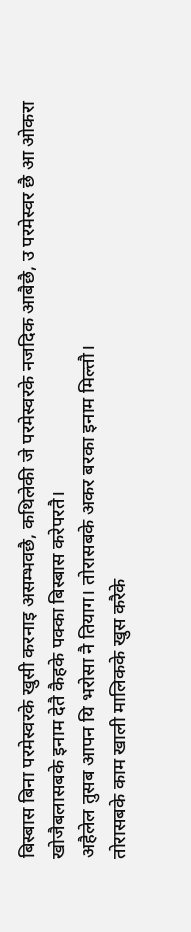बिस्बास बिना परमेस्वरके खुसी करनाइ असम्भवछै, कथिलेकी जे परमेस्वरके नजदिक आबैछै, उ परमेस्वर छै आ ओकरा खोजैबलासबके इनाम देतै कैहके पक्का बिस्बास करेपरतै।
अहैलेल तुसब आपन यि भरोसा नै तियाग। तोरासबके अकर बरका इनाम मिल्तौ।
तोरासबके काम खाली मालिकके खुस करैके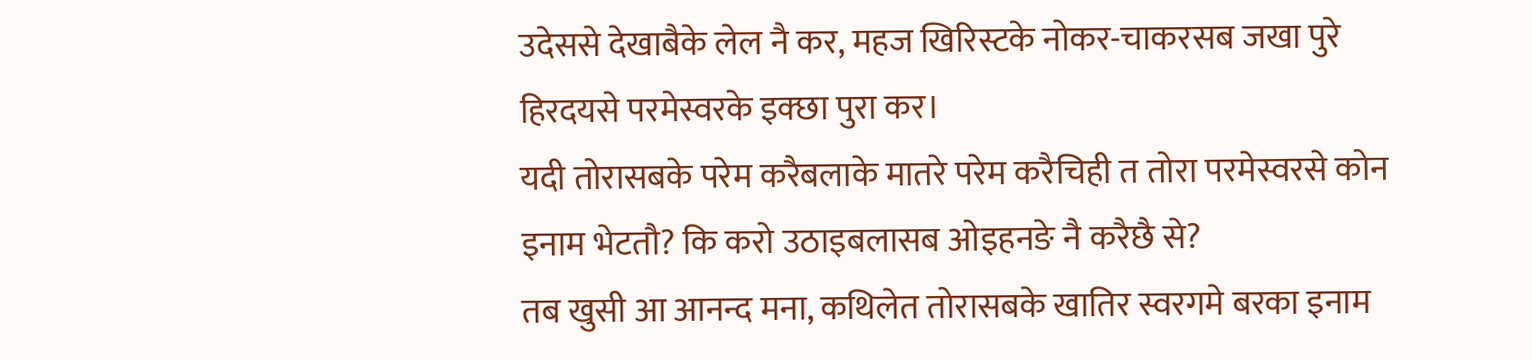उदेससे देखाबैके लेल नै कर, महज खिरिस्टके नोकर-चाकरसब जखा पुरे हिरदयसे परमेस्वरके इक्छा पुरा कर।
यदी तोरासबके परेम करैबलाके मातरे परेम करैचिही त तोरा परमेस्वरसे कोन इनाम भेटतौ? कि करो उठाइबलासब ओइहनङे नै करैछै से?
तब खुसी आ आनन्द मना, कथिलेत तोरासबके खातिर स्वरगमे बरका इनाम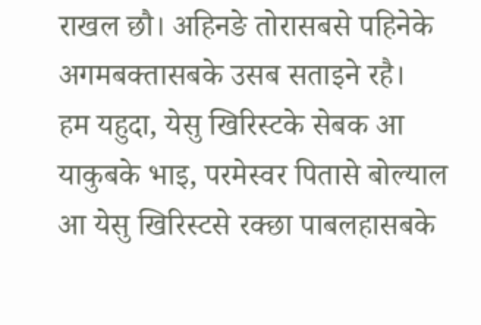राखल छौ। अहिनङे तोरासबसे पहिनेके अगमबक्तासबके उसब सताइने रहै।
हम यहुदा, येसु खिरिस्टके सेबक आ याकुबके भाइ, परमेस्वर पितासे बोल्याल आ येसु खिरिस्टसे रक्छा पाबलहासबके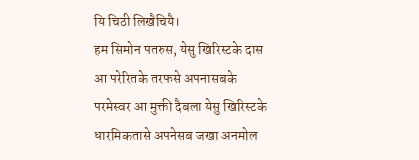यि चिठी लिखैचियै।
हम सिमोन पतरुस, येसु खिरिस्टके दास आ परेरितके तरफसे अपनासबके परमेस्वर आ मुक्ती दैबला येसु खिरिस्टके धारमिकतासे अपनेसब जखा अनमोल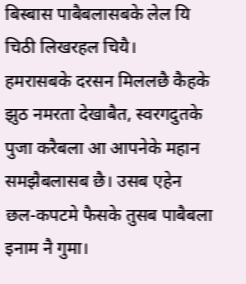बिस्बास पाबैबलासबके लेल यि चिठी लिखरहल चियै।
हमरासबके दरसन मिललछै कैहके झुठ नमरता देखाबैत, स्वरगदुतके पुजा करैबला आ आपनेके महान समझैबलासब छै। उसब एहेन छल-कपटमे फैसके तुसब पाबैबला इनाम नै गुमा।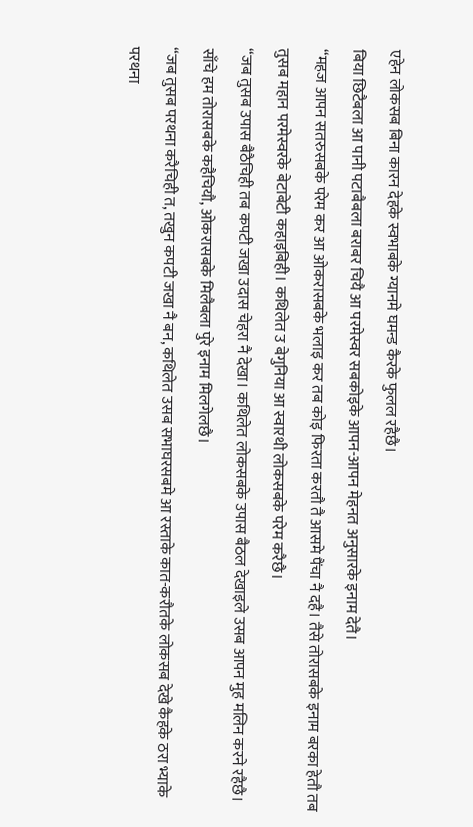एहेन लोकसब बिना कारन देहके स्वभाबके ग्यानमे घमन्ड कैरके फुलल रहैछै।
बिया छिटैबला आ पानी पटाबैबला बराबर चियै आ परमेस्वर सबकोइके आपन-आपन मेहनत अनुसारके इनाम देतै।
“महज आपन सतरुसबके परेम कर आ ओकरासबके भलाइ कर तब कोइ फिरता करतौ तै आसमे पैंचा नै दहै। तैसे तोरासबके इनाम बरका हेतौ तब तुसब महान परमेस्वरके बेटाबेटी कहाइबिही। कथिलेत उ बेगुनिया आ स्वारथी लोकसबके परेम करैछै।
“जब तुसब उपास बैठैचिही तब कपटी जखा उदास चेहरा नै देखा। कथिलेत लोकसबके उपास बैठल देखाइले उसब आपन मुह मलिन करने रहैछै। साँचे हम तोरासबके कहैचियौ, ओकरासबके मिलैबला पुरे इनाम मिलगेलछै।
“जब तुसब परथना करैचिही त, तखुन कपटी जखा नै बन, कथिलेत उसब सभाघरसबमे आ रस्ताके कात-करौतके लोकसब देखे कैहके ठरा भ्याके परथना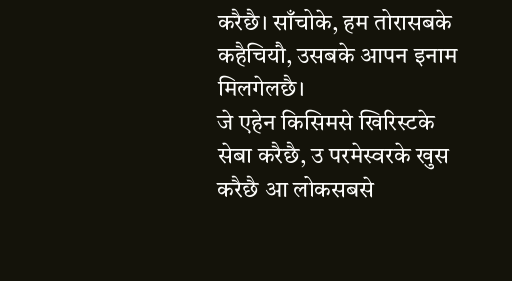करैछै। साँचोके, हम तोरासबके कहैचियौ, उसबके आपन इनाम मिलगेलछै।
जे एहेन किसिमसे खिरिस्टके सेबा करैछै, उ परमेस्वरके खुस करैछै आ लोकसबसे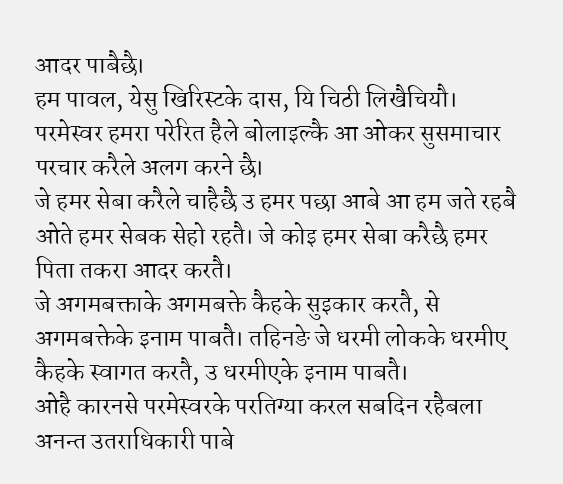आदर पाबैछै।
हम पावल, येसु खिरिस्टके दास, यि चिठी लिखैचियौ। परमेस्वर हमरा परेरित हैले बोलाइल्कै आ ओकर सुसमाचार परचार करैले अलग करने छै।
जे हमर सेबा करैले चाहैछै उ हमर पछा आबे आ हम जते रहबै ओते हमर सेबक सेहो रहतै। जे कोइ हमर सेबा करैछै हमर पिता तकरा आदर करतै।
जे अगमबक्ताके अगमबक्ते कैहके सुइकार करतै, से अगमबक्तेके इनाम पाबतै। तहिनङे जे धरमी लोकके धरमीए कैहके स्वागत करतै, उ धरमीएके इनाम पाबतै।
ओहै कारनसे परमेस्वरके परतिग्या करल सबदिन रहैबला अनन्त उतराधिकारी पाबे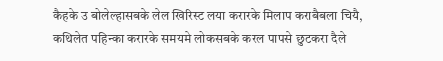कैहके उ बोलेल्हासबके लेल खिरिस्ट लया करारके मिलाप कराबैबला चियै, कथिलेत पहिन्का करारके समयमे लोकसबके करल पापसे छुटकरा दैले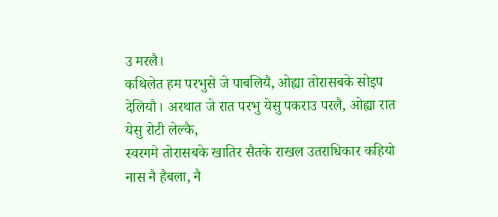उ मरलै।
कथिलेत हम परभुसे जे पाबलियै, ओह्या तोरासबके सोइप देलियौ। अरथात जे रात परभु येसु पकराउ परलै, ओह्या रात येसु रोटी लेल्कै,
स्वरगमे तोरासबके खातिर सैतके राखल उतराधिकार कहियो नास नै हैबला, नै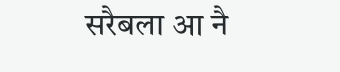सरैबला आ नै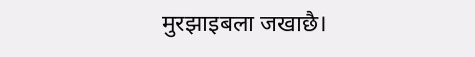मुरझाइबला जखाछै।